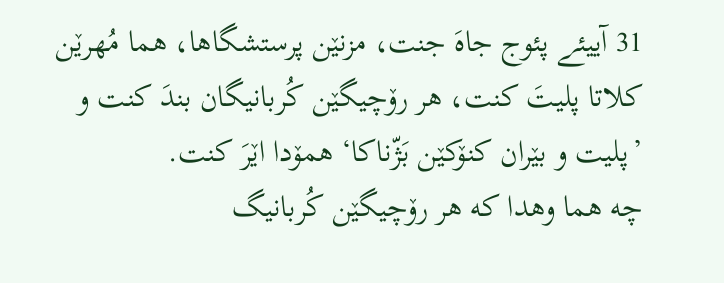31 آییئے پئوج جاهَ جنت، مزنێن پرستشگاها، هما مُهرێن کلاتا پلیتَ کنت، هر رۆچیگێن کُربانیگان بندَ کنت و ’پلیت و بێران کنۆکێن بَژّناکا‘ همۆدا اێرَ کنت.
چه هما وهدا که هر رۆچیگێن کُربانیگ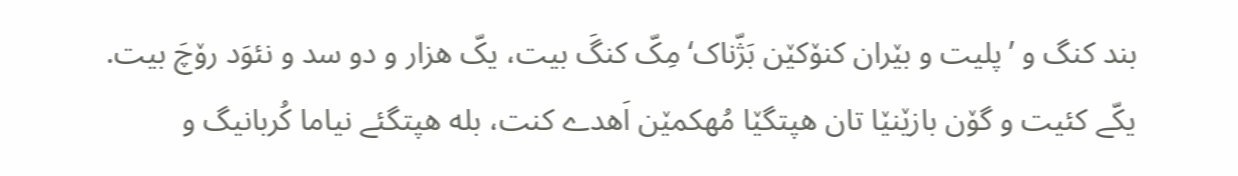بند کنگ و ’پلیت و بێران کنۆکێن بَژّناک‘ مِکّ کنگَ بیت، یکّ هزار و دو سد و نئوَد رۆچَ بیت.
یکّے کئیت و گۆن بازێنێا تان هپتگێا مُهکمێن اَهدے کنت، بله هپتگئے نیاما کُربانیگ و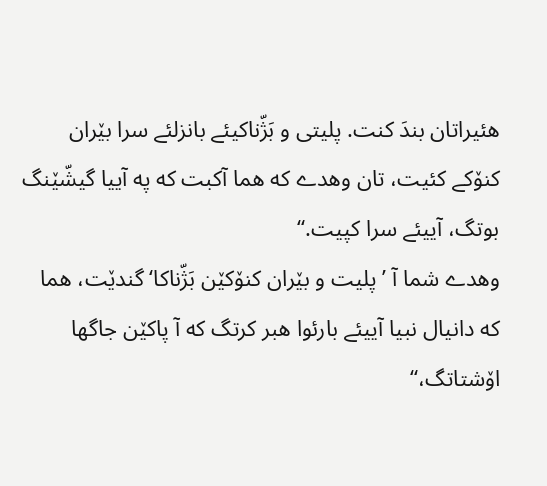هئیراتان بندَ کنت. پلیتی و بَژّناکیئے بانزلئے سرا بێران کنۆکے کئیت، تان وهدے که هما آکبت که په آییا گیشّێنگ بوتگ، آییئے سرا کپیت.“
وهدے شما آ ’پلیت و بێران کنۆکێن بَژّناکا‘ گندێت، هما که دانیال نبیا آییئے بارئوا هبر کرتگ که آ پاکێن جاگها اۆشتاتگ،“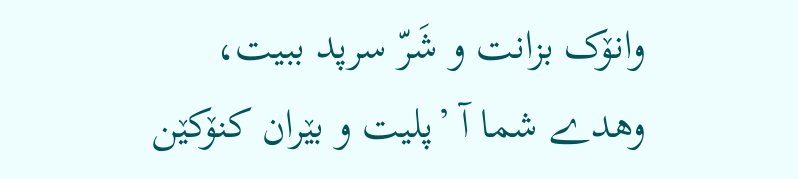وانۆک بزانت و شَرّ سرپد ببیت،
وهدے شما آ ’پلیت و بێران کنۆکێن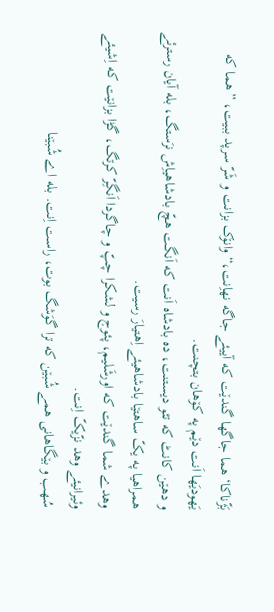بَژّناکا‘ هما جاگها گندێت که آییئے جاگه نهاِنت،“ وانۆک بزانت و شَرّ سرپد ببیت، ”هما که یَهودیَها اَنت دێم په کۆهان بتچنت.
و دهێن کانٹ که تئو دیستنت، ده بادشاه اَنت که اَنگت هچّ بادشاهیاِش نرَستگ، بله آیان رسترئے همراهیا په یکّ ساهتێا بادشاهیئے اِهتیارَ رسیت.
وهدے شما گندێت که اورشَلیم، پئوج و لشکرا چپّ و چاگردا اَنگِرّ کرتگ، گڑا بزانێت که اِشیئے وئیرانیئے وهد نزّیکّ اِنت.
سُهب و بێگاهانی همے شُبێن که ترا گوَشگ بوت، راست اِنت. بله اے شُبێنا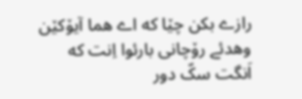رازے بکن چێا که اے هما آیۆکێن وهدئے رۆچانی بارئوا اِنت که اَنگت سکّ دور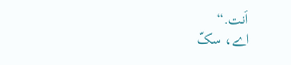اَنت.“
اے، سکّ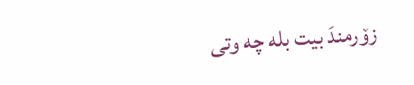زۆرمندَ بیت بله چه وتی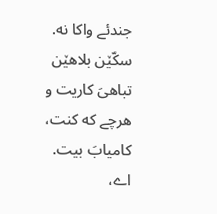جندئے واکا نه. سکّێن بلاهێن تباهیَ کاریت و هرچے که کنت، کامیابَ بیت. اے،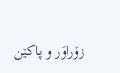زۆراوَر و پاکێن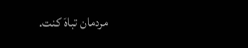مردمان تباهَ کنت.